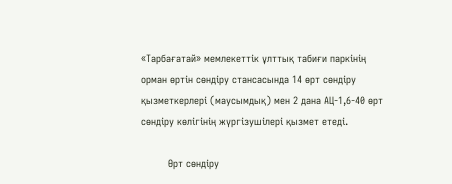«Тарбағатай» мемлекеттік ұлттық табиғи паркінің орман өртін сөндіру стансасында 14 өрт сөндіру қызметкерлері (маусымдық) мен 2 дана АЦ-1,6-40 өрт сөндіру көлігінің жүргізушілері қызмет етеді.

         Өрт сөндіру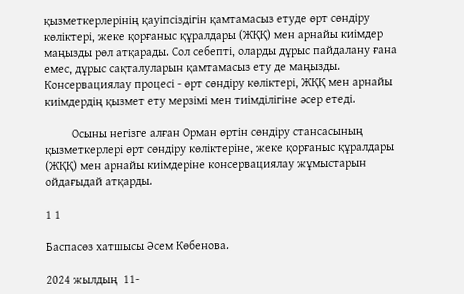қызметкерлерінің қауіпсіздігін қамтамасыз етуде өрт сөндіру көліктері, жеке қорғаныс құралдары (ЖҚҚ) мен арнайы киімдер маңызды рөл атқарады. Сол себепті, оларды дұрыс пайдалану ғана емес, дұрыс сақталуларын қамтамасыз ету де маңызды. Консервациялау процесі - өрт сөндіру көліктері, ЖҚҚ мен арнайы киімдердің қызмет ету мерзімі мен тиімділігіне әсер етеді.

         Осыны негізге алған Орман өртін сөндіру стансасының қызметкерлері өрт сөндіру көліктеріне, жеке қорғаныс құралдары (ЖҚҚ) мен арнайы киімдеріне консервациялау жұмыстарын ойдағыдай атқарды.

1 1

Баспасөз хатшысы Әсем Көбенова.

2024 жылдың  11-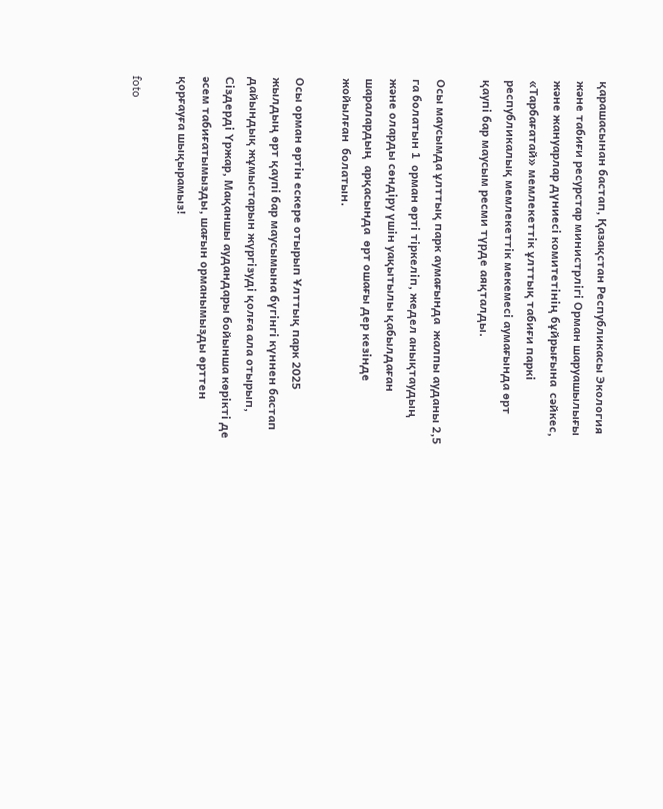қарашасынан бастап, Қазақстан Республикасы Экология және табиғи ресурстар министрлігі Орман шаруашылығы және жануарлар дүниесі комитетінің бұйрығына  сәйкес, «Тарбағатай» мемлекеттік ұлттық табиғи паркі республикалық мемлекеттік мекемесі аумағында өрт қаупі бар маусым ресми түрде аяқталды.

Осы маусымда ұлттық парк аумағында  жалпы ауданы 2,5 га болатын 1  орман өрті тіркеліп, жедел анықтаудың  және оларды сөндіру үшін уақытылы қабылдаған шаралардың  арқасында  өрт ошағы дер кезінде жойылған  болатын.

Осы орман өртін ескере отырып Ұлттық парк 2025 жылдың өрт қаупі бар маусымына бүгінгі күннен бастап дайындық жұмыстарын жүргізуді қолға ала отырып, Сіздерді Үржар, Мақаншы аудандары бойынша көрікті де әсем табиғатымызды, шағын орманымызды өрттен қорғауға шықырамыз!

foto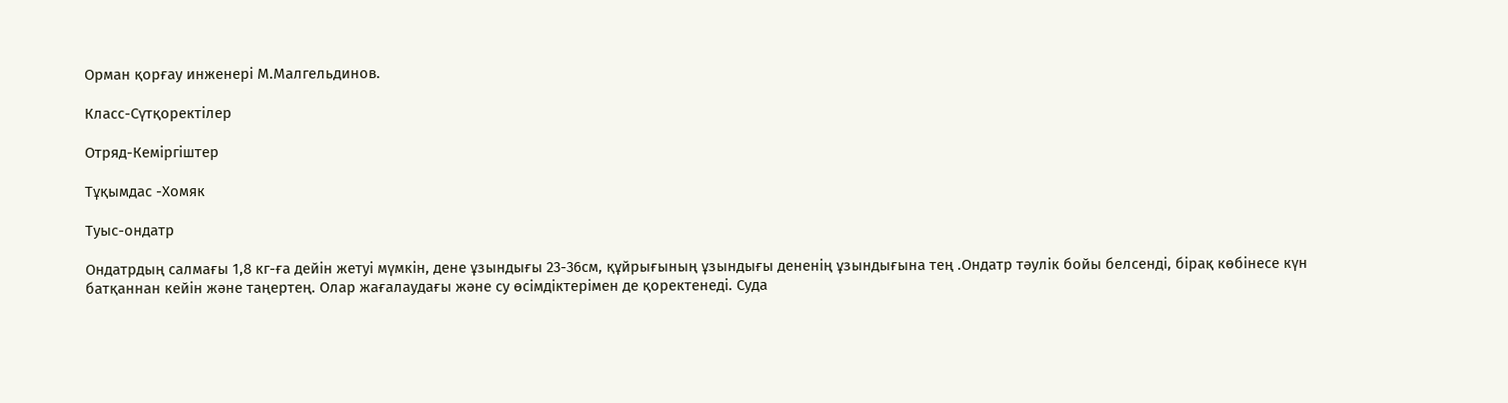Орман қорғау инженері М.Малгельдинов.

Класс-Сүтқоректілер

Отряд-Кеміргіштер

Тұқымдас -Хомяк

Туыс-ондатр

Ондатрдың салмағы 1,8 кг-ға дейін жетуі мүмкін, дене ұзындығы 23-36см, құйрығының ұзындығы дененің ұзындығына тең .Ондатр тәулік бойы белсенді, бірақ көбінесе күн батқаннан кейін және таңертең. Олар жағалаудағы және су өсімдіктерімен де қоректенеді. Суда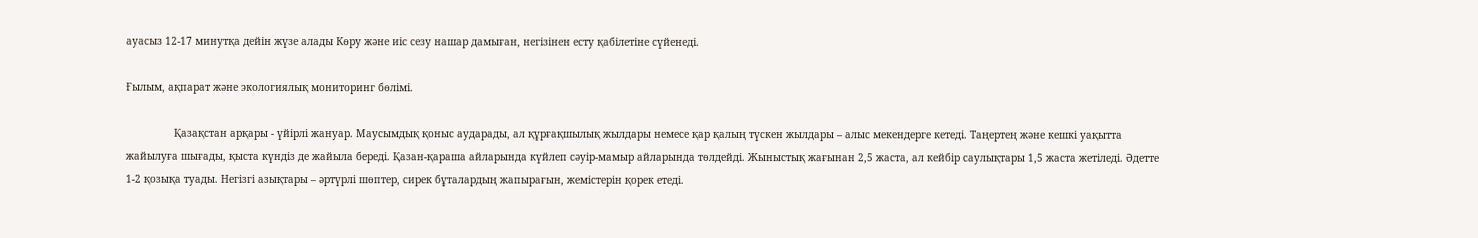ауасыз 12-17 минутқа дейін жүзе алады Көру және иіс сезу нашар дамыған, негізінен есту қабілетіне сүйенеді.

Ғылым, ақпарат және экологиялық мониторинг бөлімі.

                Қазақстан арқары - үйірлі жануар. Маусымдық қоныс аударады, ал құрғақшылық жылдары немесе қар қалың түскен жылдары – алыс мекендерге кетеді. Таңертең және кешкі уақытта жайылуға шығады, қыста күндіз де жайыла береді. Қазан-қараша айларында күйлеп сәуір-мамыр айларында төлдейді. Жыныстық жағынан 2,5 жаста, ал кейбір саулықтары 1,5 жаста жетіледі. Әдетте 1-2 қозықа туады. Негізгі азықтары – әртүрлі шөптер, сирек бұталардың жапырағын, жемістерін қорек етеді.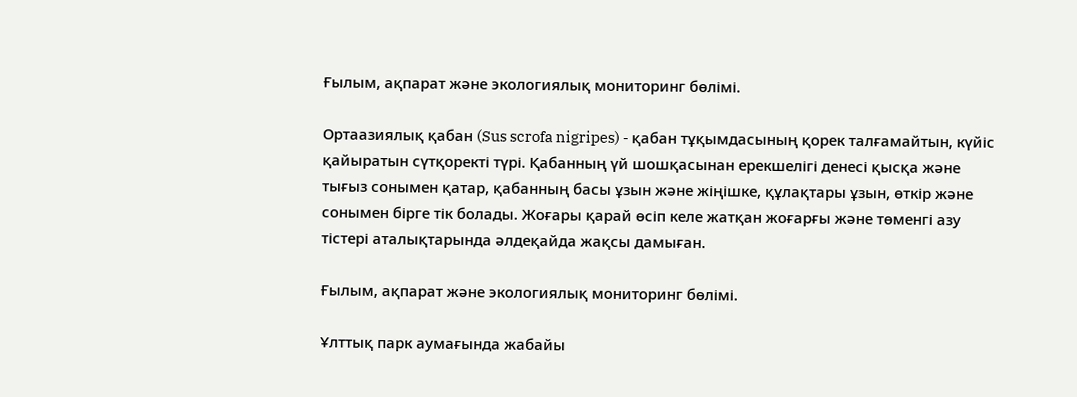Ғылым, ақпарат және экологиялық мониторинг бөлімі.

Ортаазиялық қабан (Sus scrofa nigripes) - қабан тұқымдасының қорек талғамайтын, күйіс қайыратын сүтқоректі түрі. Қабанның үй шошқасынан ерекшелігі денесі қысқа және тығыз сонымен қатар, қабанның басы ұзын және жіңішке, құлақтары ұзын, өткір және сонымен бірге тік болады. Жоғары қарай өсіп келе жатқан жоғарғы және төменгі азу тістері аталықтарында әлдеқайда жақсы дамыған.

Ғылым, ақпарат және экологиялық мониторинг бөлімі.

Ұлттық парк аумағында жабайы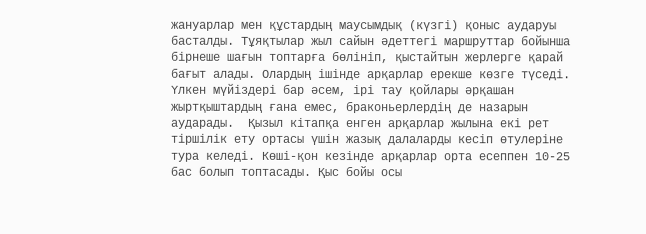жануарлар мен құстардың маусымдық (күзгі) қоныс аударуы басталды. Тұяқтылар жыл сайын әдеттегі маршруттар бойынша бірнеше шағын топтарға бөлініп, қыстайтын жерлерге қарай бағыт алады. Олардың ішінде арқарлар ерекше көзге түседі. Үлкен мүйіздері бар әсем, ірі тау қойлары әрқашан жыртқыштардың ғана емес, браконьерлердің де назарын аударады.  Қызыл кітапқа енген арқарлар жылына екі рет тіршілік ету ортасы үшін жазық далаларды кесіп өтулеріне тура келеді. Көші-қон кезінде арқарлар орта есеппен 10-25 бас болып топтасады. Қыс бойы осы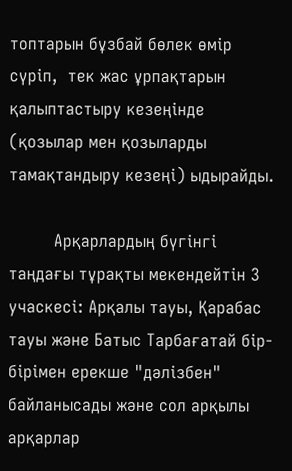топтарын бұзбай бөлек өмір сүріп,  тек жас ұрпақтарын қалыптастыру кезеңінде (қозылар мен қозыларды тамақтандыру кезеңі) ыдырайды.

         Арқарлардың бүгінгі таңдағы тұрақты мекендейтін 3 учаскесі: Арқалы тауы, Қарабас тауы және Батыс Тарбағатай бір-бірімен ерекше "дәлізбен" байланысады және сол арқылы арқарлар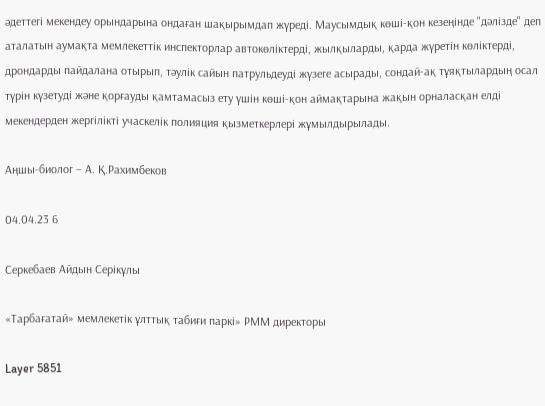әдеттегі мекендеу орындарына ондаған шақырымдап жүреді. Маусымдық көші-қон кезеңінде "дәлізде" деп аталатын аумақта мемлекеттік инспекторлар автокөліктерді, жылқыларды, қарда жүретін көліктерді, дрондарды пайдалана отырып, тәулік сайын патрульдеуді жүзеге асырады, сондай-ақ тұяқтылардың осал түрін күзетуді және қорғауды қамтамасыз ету үшін көші-қон аймақтарына жақын орналасқан елді мекендерден жергілікті учаскелік полияция қызметкерлері жұмылдырылады.

Аңшы-биолог – А. Қ.Рахимбеков

04.04.23 6

Серкебаев Айдын Серікұлы

«Тарбағатай» мемлекетік ұлттық табиғи паркі» РММ директоры

Layer 5851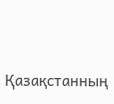Қазақстанның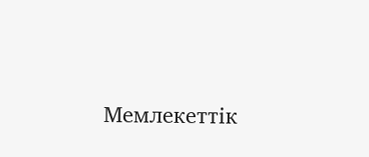Мемлекеттік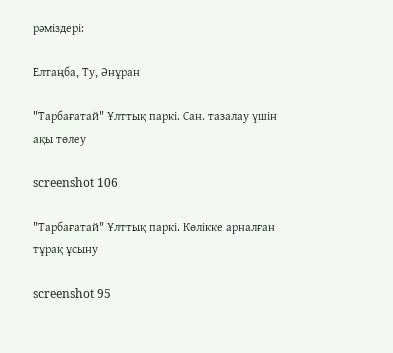рәміздері:

Елтаңба, Ту, Әнұран

"Тарбағатай" Ұлттық паркі. Сан. тазалау үшін ақы төлеу

screenshot 106

"Тарбағатай" Ұлттық паркі. Көлікке арналған тұрақ ұсыну

screenshot 95